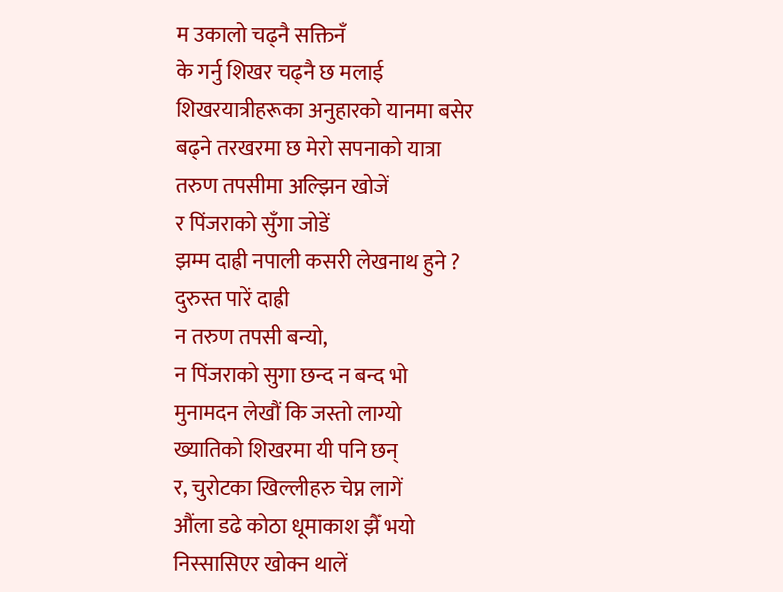म उकालो चढ्नै सक्तिनँ
के गर्नु शिखर चढ्नै छ मलाई
शिखरयात्रीहरूका अनुहारको यानमा बसेर
बढ्ने तरखरमा छ मेरो सपनाको यात्रा
तरुण तपसीमा अल्झिन खोजें
र पिंजराको सुँगा जोडें
झम्म दाह्री नपाली कसरी लेखनाथ हुने ?
दुरुस्त पारें दाह्री
न तरुण तपसी बन्यो,
न पिंजराको सुगा छन्द न बन्द भो
मुनामदन लेखौं कि जस्तो लाग्यो
ख्यातिको शिखरमा यी पनि छन्
र, चुरोटका खिल्लीहरु चेप्न लागें
औंला डढे कोठा धूमाकाश झैँ भयो
निस्सासिएर खोक्न थालें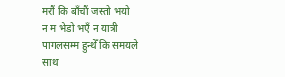मरौं कि बाँचौं जस्तो भयो
न म भेडो भएँ न यात्री
पागलसम्म हुन्थेँ कि समयले साथ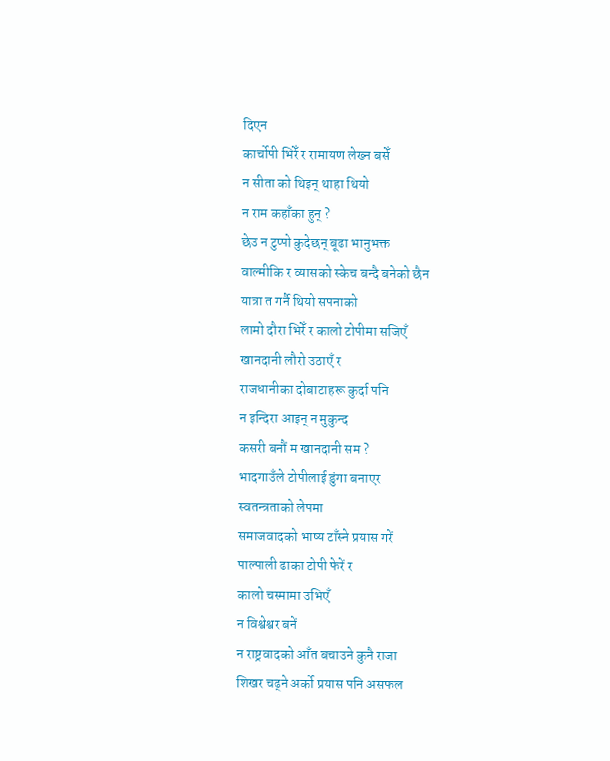दिएन
कार्चोपी भिरेँ र रामायण लेख्न बसेँ
न सीता को थिइन् थाहा थियो
न राम कहाँका हुन् ?
छेउ न टुप्पो कुदेछन् बूढा भानुभक्त
वाल्मीकि र व्यासको स्केच बन्दै बनेको छैन
यात्रा त गर्नै थियो सपनाको
लामो दौरा भिरेँ र कालो टोपीमा सजिएँ
खानदानी लौरो उठाएँ र
राजधानीका दोबाटाहरू कुर्दा पनि
न इन्दिरा आइन् न मुकुन्द
कसरी बनौं म खानदानी सम ?
भादगाउँले टोपीलाई डुंगा बनाएर
स्वतन्त्रताको लेपमा
समाजवादको भाष्य टाँस्ने प्रयास गरें
पाल्पाली ढाका टोपी फेरें र
कालो चस्मामा उभिएँ
न विश्वेश्वर बनें
न राष्ट्रवादको आँत बचाउने कुनै राजा
शिखर चढ्ने अर्को प्रयास पनि असफल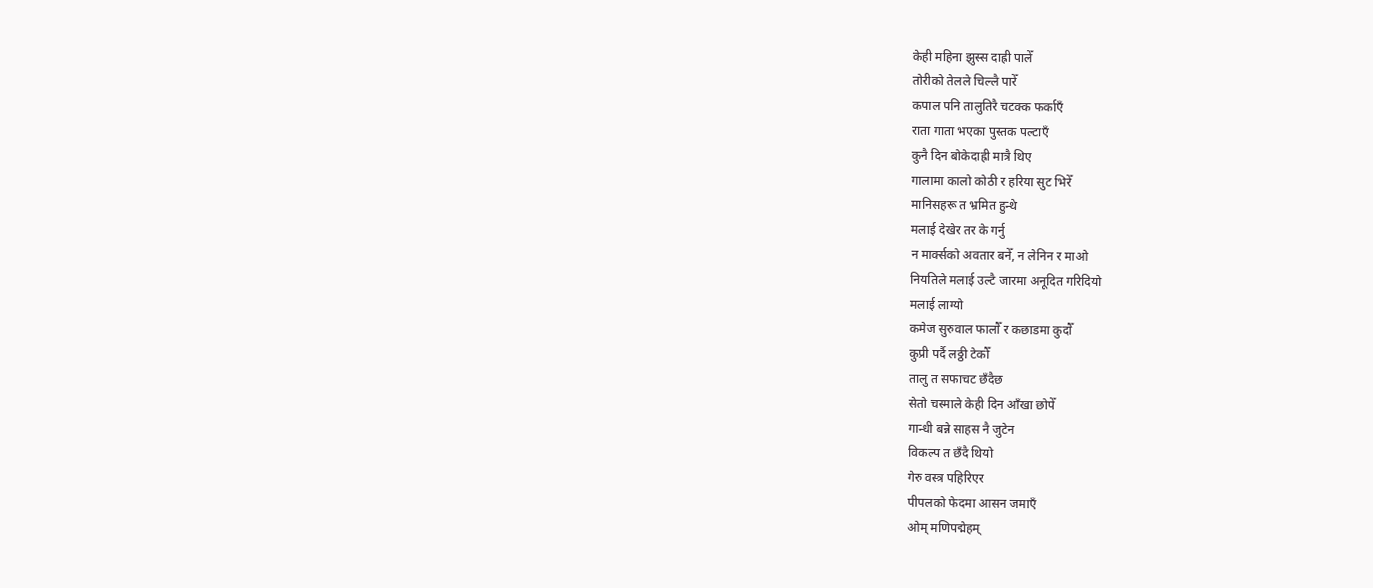केही महिना झुस्स दाह्री पालेँ
तोरीको तेलले चिल्लै पारेँ
कपाल पनि तालुतिरै चटक्क फर्काएँ
राता गाता भएका पुस्तक पल्टाएँ
कुनै दिन बोकेदाह्री मात्रै थिए
गालामा कालो कोठी र हरिया सुट भिरेँ
मानिसहरू त भ्रमित हुन्थे
मलाई देखेर तर के गर्नु
न मार्क्सको अवतार बनेँ, न लेनिन र माओ
नियतिले मलाई उल्टै जारमा अनूदित गरिदियो
मलाई लाग्यो
कमेज सुरुवाल फालौँ र कछाडमा कुदौँ
कुप्री पर्दै लठ्ठी टेकौँ
तालु त सफाचट छँदैछ
सेतो चस्माले केही दिन आँखा छोपेँ
गान्धी बन्ने साहस नै जुटेन
विकल्प त छँदै थियो
गेरु वस्त्र पहिरिएर
पीपलको फेदमा आसन जमाएँ
ओम् मणिपद्मेहम्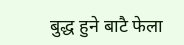बुद्ध हुने बाटै फेला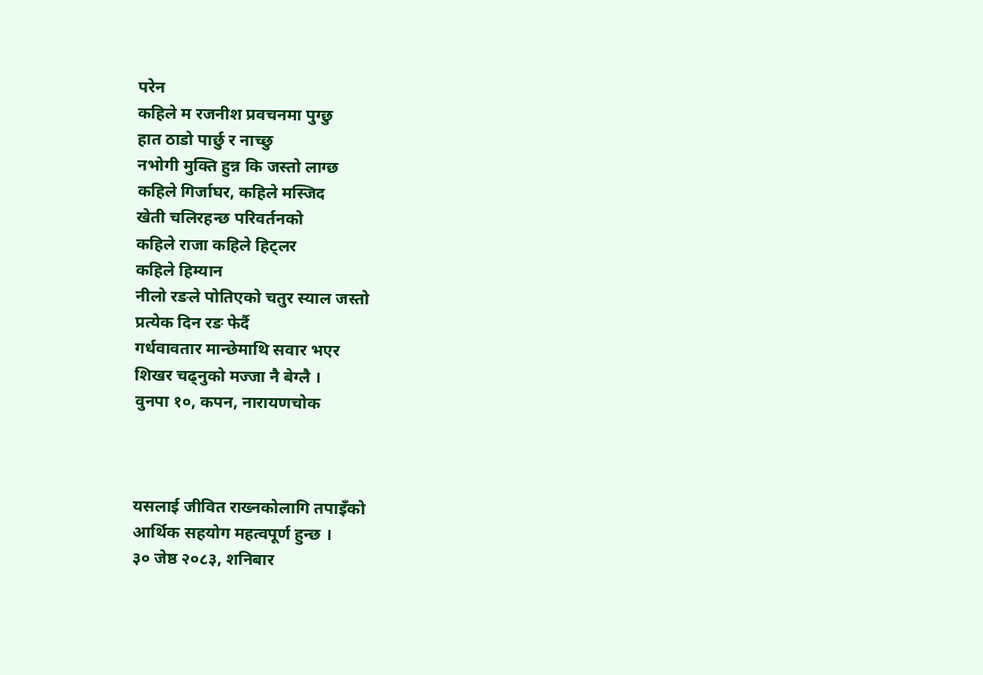परेन
कहिले म रजनीश प्रवचनमा पुग्छु
हात ठाडो पार्छु र नाच्छु
नभोगी मुक्ति हुन्न कि जस्तो लाग्छ
कहिले गिर्जाघर, कहिले मस्जिद
खेती चलिरहन्छ परिवर्तनको
कहिले राजा कहिले हिट्लर
कहिले हिम्यान
नीलो रङले पोतिएको चतुर स्याल जस्तो
प्रत्येक दिन रङ फेर्दै
गर्धवावतार मान्छेमाथि सवार भएर
शिखर चढ्नुको मज्जा नै बेग्लै ।
वुनपा १०, कपन, नारायणचोक



यसलाई जीवित राख्नकोलागि तपाइँको
आर्थिक सहयोग महत्वपूर्ण हुन्छ ।
३० जेष्ठ २०८३, शनिबार